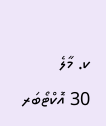ކ. މާލެ
30 އޮކްޓޯބަރ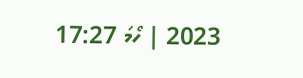2023 | ހޯމަ 17:27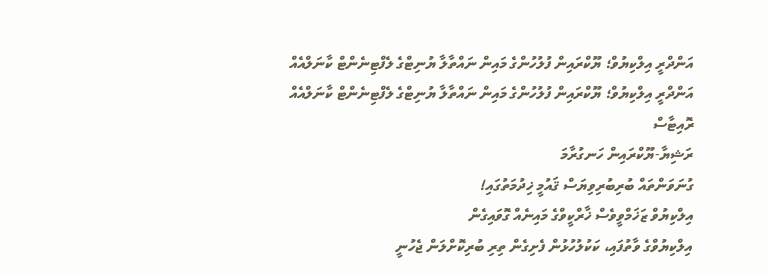އަންދްރީ އިލްކިޔުވް؛ ޔޫކްރައިން ފުލުހުންގެ މައިން ނައްތާލާ ޔުނިޓްގެ ލެފްޓިނެންޓް ކާނަލްއެއް
އަންދްރީ އިލްކިޔުވް؛ ޔޫކްރައިން ފުލުހުންގެ މައިން ނައްތާލާ ޔުނިޓްގެ ލެފްޓިނެންޓް ކާނަލްއެއް
ރޮއިޓާސް
ރަޝިޔާ-ޔޫކްރައިން ހަނގުރާމަ
ގުނަވަންތައް ބުރިބުރިވިޔަސް ޤައުމީ ޚިދުމަތުގައި!
އިލްކިޔުވް ޒަޚަމްވީވެސް ޚާރްކީވްގެ މައިނެއް ގޮވައިގެން
އިލްކިޔުވްގެ ވާތުފައި، ކަކުލުހުޅުން ފެށިގެން ތިރި ބުރިކޮށްލަން ޖެހުނީ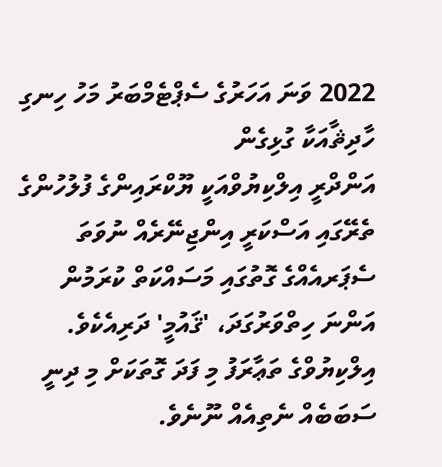2022 ވަނަ އަހަރުގެ ސެޕްޓެމްބަރު މަހު ހިނގި ހާދިޘާއަކާ ގުޅިގެން
އަންދްރީ އިލްކިޔުވްއަކީ ޔޫކްރައިންގެ ފުލުހުންގެ ތެރޭގައި އަސްކަރީ އިންޖިނޭރެއް ނުވަތަ ސެޕަރއެއްގެ ގޮތުގައި މަސައްކަތް ކުރަމުން އަންނަ ހިތްވަރުގަދަ، 'ޤައުމީ' ދަރިއެކެވެ. އިލްކިޔުވްގެ ތަޢާރަފު މި ފަދަ ގޮތަކަށް މި ދިނީ ސަބަބެއް ނެތިއެއް ނޫނެވެ.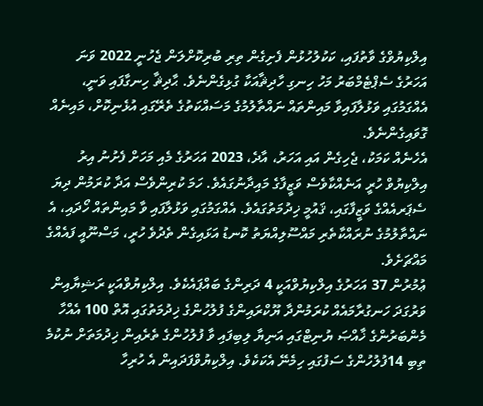އިލްކިޔުވްގެ ވާތުފައި، ކަކުލުހުޅުން ފެށިގެން ތިރި ބުރިކޮށްލަން ޖެހުނީ 2022 ވަނަ އަހަރުގެ ސެޕްޓެމްބަރު މަހު ހިނގި ހާދިޘާއަކާ ގުޅިގެންނެވެ. ޙާދިޘާ ހިނގާފައި ވަނީ، އެއްގަމުގައި ވަޅުލާފައިވާ މައިންތައް ނައްތާލުމުގެ މަސައްކަތުގެ ތެރޭގައި އުޅެނިކޮށް، މައިނެއް ގޮވައިގެންނެވެ.
އެހެނެއް ކަމަކު، ޖެހިގެން އައި އަހަރު، އާދެ، 2023 އަހަރުގެ މެއި މަހަށް ފެށުނު އިރު އިލްކިޔުވް ހުރީ އަނެއްކާވެސް ވަޒީފާގެ މައިދާނުގައެވެ. ހަމަ ކުރިންވެސް އަދާ ކުރަމުން ދިޔަ ސެޕަރއެއްގެ ވަޒީފާގައި، ޤައުމީ ޚިދުމަތުގައެވެ. އެއްގަމުގައި ވަޅުލާފައި ވާ މައިންތައް ހޯދައި، އެ ނައްތާލުމުގެ ނުރައްކާތެރި މައްސޫލިއްޔަތު ކޮނޑު އަޅައިގެން ތެދުވެ ހުރީ، މަސްނޫއީ ފައެއްގެ މައްޗަށެވެ.
ޢުމުރުން 37 އަހަރުގެ އިލްކިޔުވްއަކީ 4 ދަރިންގެ ބައްޕައެކެވެ. އިލްކިޔުވްއަކީ ރަޝިޔާއިން ވަރުގަދަ ހަނގުރާމައެއް ކުރަމުންދާ ޔޫކްރައިންގެ ފުލުހުންގެ ޚިދުމަތުގައި އޮތް 100 އެއްހާ މެންބަރުންގެ ޚާއްޞަ ޔުނިޓްގައި އަނިޔާ ލިބިފައި ވާ ފުލުހުންގެ ތެރެއިން ޚިދުމަތަށް ނުކުމެ ތިބި 14ފުލުހުންގެ ސަފުގައި ހިމެނޭ އެކަކެވެ. އިލްކިޔުވްފަދައިން އެ ހުރިހާ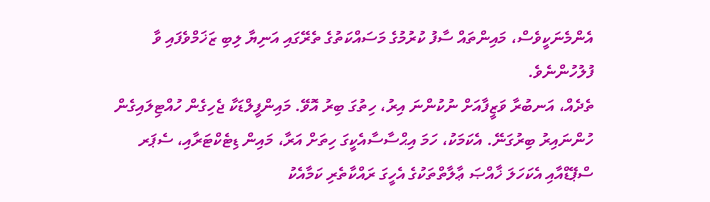އެންމެނަކީވެސް، މައިންތައް ސާފު ކުރުމުގެ މަސައްކަތުގެ ތެރޭގައި އަނިޔާ ލިބި ޒަޚަމްވެފައި ވާ ފުލުހުންނެވެ.
ތެދެއް، އަނބުރާ ވަޒީފާއަށް ނުކުންނަ އިރު، ހިތުގަ ބިރު އޮވޭ. މައިންފީލްޑަކާ ޖެހިގެން ހުއްޓިލައިގެން ހުންނައިރު ބިރުގަނޭ. އެކަމަކު، ހަމަ އިޙްސާސާއެކީގަ ހިތަށް އަރާ، މައިން ޑިޓެކްޓަރާއި، ސެޕަރ ސްޕޭޑްއާއި އެކަހަލަ ޚާއްޞަ ޢާލާތްތަކުގެ އެހީގަ ރައްކާތެރި ކަމާއެކު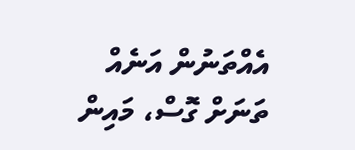އެއްތަނުން އަނެއް ތަނަށް ގޮސް، މައިން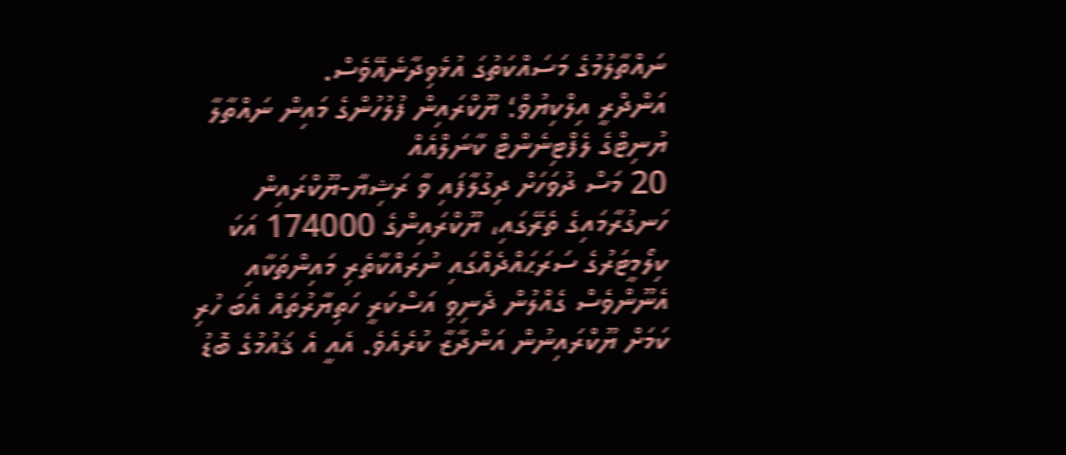ނައްތާލުމުގެ މަސައްކަތުގަ އުޅެވިދާނެއޭވެސް.
އަންދްރީ އިލްކިޔުވް؛ ޔޫކްރައިން ފުލުހުންގެ މައިން ނައްތާލާ ޔުނިޓްގެ ލެފްޓިނެންޓް ކާނަލްއެއް
20 މަސް ދުވަހަށް ދިގުލާފައި ވާ ރަޝިޔާ-ޔޫކްރައިން ހަނގުރާމައިގެ ތެރޭގައި، ޔޫކްރައިންގެ 174000 އަކަ ކިލޯމީޓަރުގެ ސަރަޙައްދެއްގައި ނުރައްކާތެރި މައިންތަކާއި އެނޫންވެސް ގެއްލުން ދެނިވި އަސްކަރީ ހަތިޔާރުތައް އެބަ ހުރި ކަމަށް ޔޫކްރައިނުން އަންދާޒާ ކުރެއެވެ. އެއީ އެ ޤައުމުގެ ބޮޑު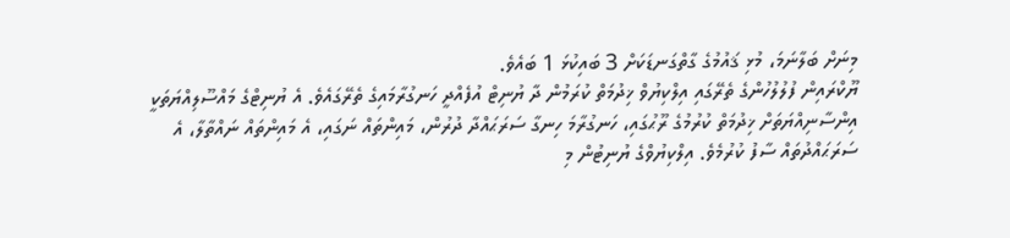މިނަށް ބަލާނަމަ، މުޅި ޤައުމުގެ ގާތްގަނޑަކަށް 3 ބައިކުޅަ 1 ބައެވެ.
ޔޫކްރައިން ފުލުލުހުންގެ ތެރޭގައި އިލްކިޔުވް ޚިދުމަތް ކުރަމުން ދާ ޔުނިޓް އުފެއްދީ ހަނގުރާމައިގެ ތެރޭގައެވެ. އެ ޔުނިޓްގެ މައްސޫލިއްޔަތަކީ އިންސާނިއްޔަތަށް ޚިދުމަތް ކުރުމުގެ ރޫޙުގައި، ހަނގުރާމަ ހިނގާ ސަރަޙައްދާ ދުރުން، މައިންތައް ނަގައި، އެ މައިންތައް ނައްތާލާ، އެ ސަރަޙައްދުތައް ސާފު ކުރުމެވެ. އިލްކިޔުވްގެ ޔުނިޓުން މި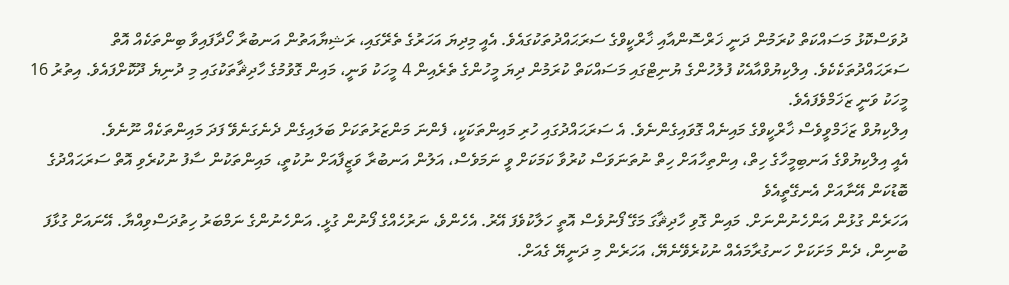ދުވަސްކޮޅު މަސައްކަތް ކުރަމުން ދަނީ ޚަރްސޮންއާއި ޚާރްކީވްގެ ސަރަޙައްދުތަކުގައެވެ. އެއީ މިދިޔަ އަހަރުގެ ތެރޭގައި، ރަޝިޔާއަތުން އަނބުރާ ހޯދާފައިވާ ބިންތަކެއް އޮތް ސަރަޙައްދުތަކެކެވެ. އިލްކިޔުވްއާއެކު ފުލުހުންގެ ޔުނިޓްގައި މަސައްކަތް ކުރަމުން ދިޔަ މީހުންގެ ތެރެއިން 4 މީހަކު ވަނީ، މައިން ގޮވުމުގެ ހާދިޘާތަކުގައި މި ދުނިޔެ ދޫކޮށްފައެވެ. އިތުރު 16 މީހަކު ވަނީ ޒަޚަމްވެފައެވެ.
އިލްކިޔުވް ޒަޚަމްވީވެސް ޚާރްކީވްގެ މައިނެއް ގޮވައިގެންނެވެ. އެ ސަރަޙައްދުގައި ހުރި މައިންތަކަކީ، ފެންނަ މަންޒަރުތަކަށް ބަލައިގެން ދެނެގަނެވޭ ފަދަ މައިންތަކެއް ނޫނެވެ.
އެއީ އިލްކިޔުވްގެ އަނބިމީހާގެ ހިތް، އިންތިހާއަށް ހިތް ނުތަނަވަސް ކުރުވާ ކަމަކަށް ވީ ނަމަވެސް، އަލުން އަނބުރާ ވަޒީފާއަށް ނުކުތީ، މައިންތަކުން ސާފު ނުކުރެވި އޮތް ސަރަޙައްދުގެ ބޮޑުކަން އޭނާއަށް އެނގޭތީއެވެ
އަހަރެން ގުޅުން އަންހެނުންނަށް. މައިން ގޮވި ހާދިޘާގަ މަގޭ ފޯނުވެސް އޮތީ ހަލާކުވެފަ އޭރު. އެހެންވެ، ނަރުހެއްގެ ފޯނުން ގުޅީ. އަންހެނުންގެ ނަމްބަރު ހިތުދަސްވިއްޔާ. އޭނައަށް ގުޅާފަ ބުނިން، ދެން މަށަކަށް ހަނގުރާމައެއް ނުކުރެވޭނެޔޭ، އަހަރެން މި ދަނީޔޭ ގެއަށް.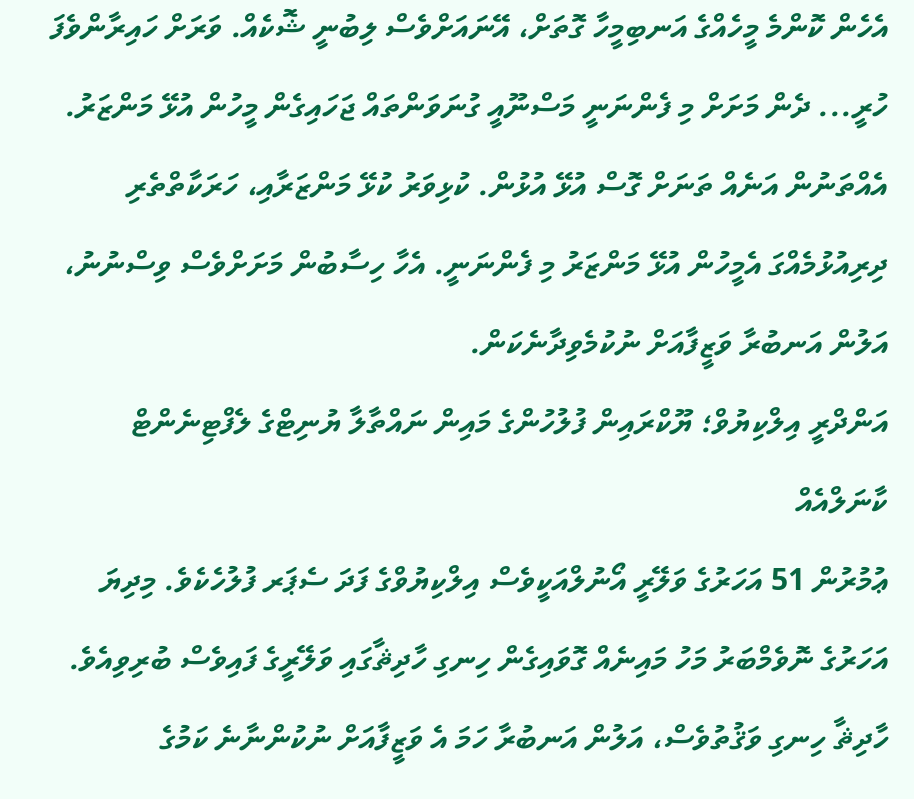އެހެން ކޮންމެ މީހެއްގެ އަނބިމީހާ ގޮތަށް، އޭނައަށްވެސް ލިބުނީ ޝޮކެއް. ވަރަށް ހައިރާންވެފަ ހުރީ... ދެން މަށަށް މި ފެންނަނީ މަސްނޫއީ ގުނަވަންތައް ޖަހައިގެން މީހުން އުޅޭ މަންޒަރު. އެއްތަނުން އަނެއް ތަނަށް ގޮސް އުޅޭ އުޅުން. ކުޅިވަރު ކުޅޭ މަންޒަރާއި، ހަރަކާތްތެރި ދިރިއުޅުމެއްގަ އެމީހުން އުޅޭ މަންޒަރު މި ފެންނަނީ. އެހާ ހިސާބުން މަށަށްވެސް ވިސްނުނު، އަލުން އަނބުރާ ވަޒީފާއަށް ނުކުމެވިދާނެކަން.
އަންދްރީ އިލްކިޔުވް؛ ޔޫކްރައިން ފުލުހުންގެ މައިން ނައްތާލާ ޔުނިޓްގެ ލެފްޓިނެންޓް ކާނަލްއެއް
ޢުމުރުން 51 އަހަރުގެ ވަލޭރީ އޯނުލްއަކީވެސް އިލްކިޔުވްގެ ފަދަ ސެޕަރ ފުލުހެކެވެ. މިދިޔަ އަހަރުގެ ނޮވެމްބަރު މަހު މައިނެއް ގޮވައިގެން ހިނގި ހާދިޘާގައި ވަލޭރީގެ ފައިވެސް ބުރިވިއެވެ. ހާދިޘާ ހިނގި ވަޤުތުވެސް، އަލުން އަނބުރާ ހަމަ އެ ވަޒީފާއަށް ނުކުންނާނެ ކަމުގެ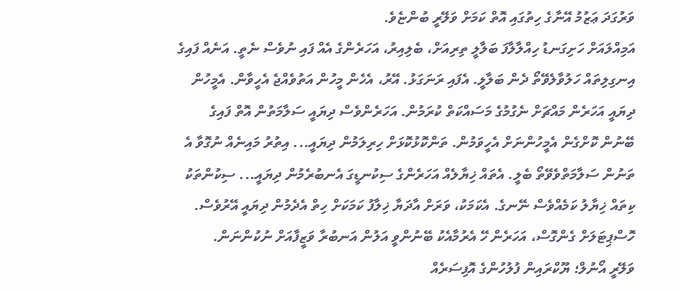ވަރުގަދަ ޢަޒުމު އޭނާގެ ހިތުގައި އޮތް ކަމަށް ވަލޭރީ ބުންޏެވެ.
އަމިއްލައަށް ހަށިގަނޑު ހިއްލާލާފަ ބަލާލީ ތިރިއަށް، ބެލިއިރު، އަހަރެންގެ އެއް ފައި ނުވެސް ނެތީ. އަނެއް ފައިގެ އިނގިލިތައް ހަލުވާލެވޭތޯ ދެން ބަލާލީ. އެފައި ރަނަގަޅު. އޭރު، އެހެން މީހުން އަތުވެއްޖެ އެހީވާން. އެމީހުން ދިޔައީ އަހަރެން މައްޗަށް ނެގުމުގެ މަސައްކަތް ކުރަމުން. އަހަރެންވެސް ދިޔައީ ސަލާމަތުން އޮތް ފައިގެ ބޭނުން ކޮށްގެން އެމީހުންނަށް އެހީވަމުން. ތަންކޮޅުކޮޅަށް ހިރިލަމުން ދިޔައީ... އިތުރު މައިނެއް ނުގޮވާ އެ ތަނުން ސަލާމަތްވެވޭތޯ ބެލީ. އެތައް ޚިޔާލެއް އަހަރެންގެ ސިކުނޑީގަ އެނބުރެމުން ދިޔައީ... ސިކުންތަކު ކިތައް ޚިޔާލު ކަމެއްވެސް ނޭނގެ. އެކަމަކު، ވަރަށް އާދަޔާ ޚިލާފު ކަމަކަށް ހިތް އެދެމުން ދިޔައީ އޭރުވެސް. ހޮސްޕިޓަލަށް ގެންގޮސް، އަހަރެން ހޭ އެރުމާއެކު ބޭނުންވީ އަލުން އަނބުރާ ވަޒީފާއަށް ނުކުންނަން.
ވަލޭރީ އޯނުލް؛ ޔޫކްރައިން ފުލުހުންގެ އޮފިސަރެއް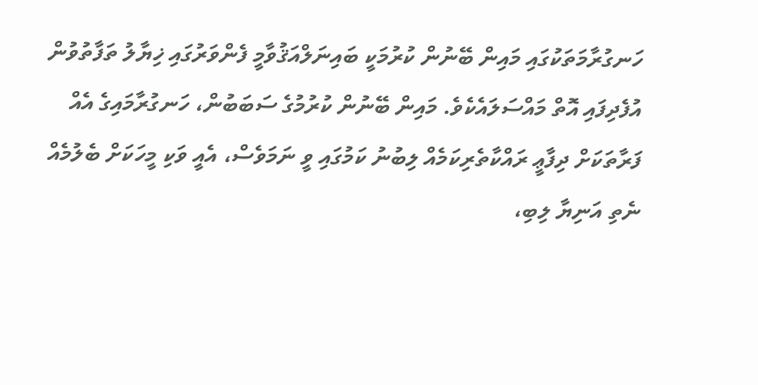ހަނގުރާމަތަކުގައި މައިން ބޭނުން ކުރުމަކީ ބައިނަލްއަޤުވާމީ ފެންވަރުގައި ޚިޔާލު ތަފާތުވުން އުފެދިފައި އޮތް މައްސަލައެކެވެ. މައިން ބޭނުން ކުރުމުގެ ސަބަބުން، ހަނގުރާމައިގެ އެއް ފަރާތަކަށް ދިފާޢީ ރައްކާތެރިކަމެއް ލިބުނު ކަމުގައި ވީ ނަމަވެސް، އެއީ ވަކި މީހަކަށް ބެލުމެއް ނެތި އަނިޔާ ލިބި،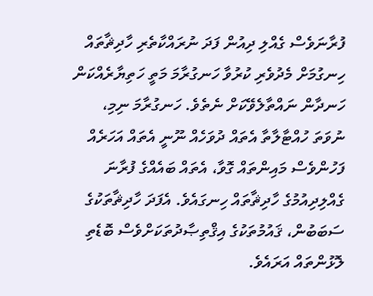ފުރާނަވެސް ގެއްލި ދިއުން ފަދަ ނުރައްކާތެރި ހާދިޘާތައް ހިނގުމަށް މެދުވެރި ކުރުވާ ހަނގުރާމަ މަތީ ހަތިޔާރެއްކަން ހަނދާން ނައްތާލެވޭކަށް ނެތެވެ. ހަނގުރާމަ ނިމި، ނުވަތަ ހުއްޓާލާތާ އެތައް ދުވަހެއް ނޫނީ އެތައް އަހަރެއް ފަހުންވެސް މައިންތައް ގޮވާ، އެތައް ބައެއްގެ ފުރާނަ ގެއްލިދިއުމުގެ ހާދިޘާތައް ހިނގައެވެ. އެފަދަ ހާދިޘާތަކުގެ ސަބަބުން، ޤައުމުތަކުގެ އިޤްތިޞާދުތަކަށްވެސް ބޮޑެތި ލޮޅުންތައް އަރައެވެ.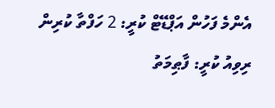އެންމެ ފަހުން އަޕްޑޭޓް ކުރީ: 2 ހަފްތާ ކުރިން
ރިވިއު ކުރީ: ފާޠިމަތު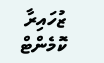ޒުހައިރާ
ކޮމެންޓް